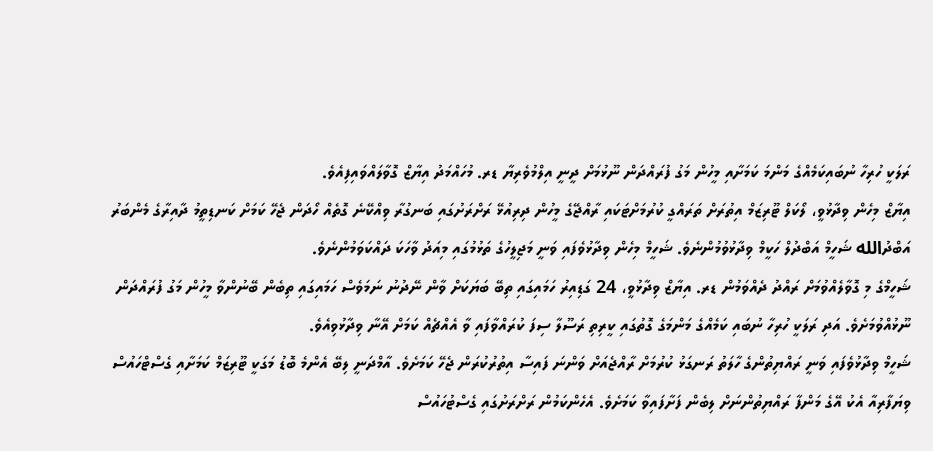ރަލަކީ ހުރިހާ ނުބައިކަމެއްގެ މަންމަ ކަމަށާއި މީހުން މަގު ފުރައްދަން ނޫޅުމަށް ދީނީ އިލްމުވެރިޔާ ޑރ. މުހައްމަދު އިޔާޒް ގޮވާލައްވައިފިއެވެ.
އިޔާޒް މިހެން ވިދާޅުވީ، ލޯކަލް ޓޫރިޒަމް އިތުރަށް ތަރައްގީ ކުރުމަށްޓަކައި ރާއްޖޭގެ މީހުން ދިރިއުޅޭ ރަށްރަށުގައި ބަނގުރާ ވިއްކޭނެ ގޮތެއް ހޯދަން ޖެހޭ ކަމަށް ކަނޑިތީމު ދާއިރާގެ މެންބަރު އަބްދުالله ޝަހީމް އަބްދުލް ހަކީމް ވިދާޅުވުމުންނެވެ. ޝަހީމް މިހެން ވިދާޅުވެފައި ވަނީ މަޖިލީހުގެ ތަޅުމުގައި މިއަދު ވާހަކަ ދައްކަވަމުންނެވެ.
ޝަހީމްގެ މި ގޮވާލެއްވުމަށް ރައްދު ދެއްވަމުން ޑރ. އިޔާޒް ވިދާޅުވީ، 24 ގަޑިއިރު ހަމައިގައި ތިބޭ ބަޔަކަށް ވާން ނޭދުނު ނަމަވެސް ހަމައިގައި ތިބެން ބޭނުންވާ މީހުން މަގު ފުރައްދަން ނޫޅުއްވުމަށެވެ. އަދި ރަލަކީ ހުރިހާ ނުބައި ކަމެއްގެ މަންމަގެ ގޮތުގައި ކީރިތި ރަސޫލާ ސިފަ ކުރައްވާފައި ވާ އެއްޗެއް ކަމަށް އޭނާ ވިދާޅުވިއެވެ.
ޝަހީމް ވިދާޅުވެފައި ވަނީ ރައްޔިތުންގެ ހާލަތު ރަނގަޅު ކުރުމަށް ރާއްޖެއަށް ވަންނަ ފައިސާ އިތުރުކުރަން ޖެހޭ ކަމަށެވެ. އާމްދަނީ ލިބޭ އެންމެ ބޮޑު މަގަކީ ޓޫރިޒަމް ކަމަށާއި ގެސްޓްހައުސް ވިޔަފާރިއާ އެކު އޭގެ މަންފާ ރައްޔިތުންނަށް ލިބެން ފަށާފައިވާ ކަމަށެވެ. އެހެންކަމުން ރަށްރަށުގައި ގެސްޓުހައުސް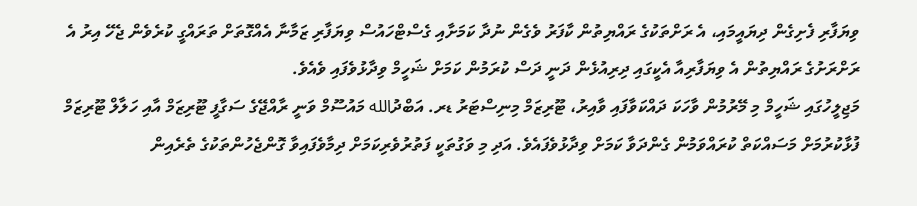ވިޔަފާރި ފެށިގެން ދިޔައީމައި، އެ ރަށްތަކުގެ ރައްޔިތުން ކާފަރު ވެގެން ނުދާ ކަމަށާއި ގެސްޓްހައުސް ވިޔަފާރި ޒަމާނާ އެއްގޮތަށް ތަރައްގީ ކުރެވެން ޖެހޭ އިރު އެ ރަށްރަށުގެ ރައްޔިތުން އެ ވިޔަފާރިއާ އެކީގައި ދިރިއުޅެން ދަނީ ދަސް ކުރަމުން ކަމަށް ޝަހީމް ވިދާޅުވެފައި ވެއެވެ.
މަޖިލީހުގައި ޝަހީމް މި މޭރުމުން ވާހަކަ ދައްކަވާފައި ވާއިރު، ޓޫރިޒަމް މިނިސްޓަރު ޑރ. އަބްދުالله މައުސޫމް ވަނީ ރާއްޖޭގެ ސަގާފީ ޓޫރިޒަމް އާއި ހަލާލް ޓޫރިޒަމް ފުޅާކުރުމަށް މަސައްކަތް ކުރައްވަމުން ގެންދަވާ ކަމަށް ވިދާޅުވެފައެވެ. އަދި މި ވަގުތަކީ ފަތުރުވެރިކަމަށް ދިމާވެފައިވާ ގޮންޖެހުންތަކުގެ ތެރެއިން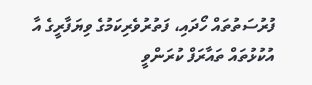ފުރުސަތުތައް ހޯދައި، ފަތުރުވެރިކަމުގެ ވިޔަފާރީގެ އާ އުކުޅުތައް ތައާރަފް ކުރަންވީ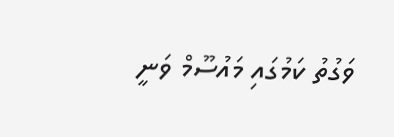ވަގުތު ކަމުގައި މައުސޫމް ވަނީ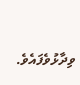ވިދާޅުވެފައެވެ.